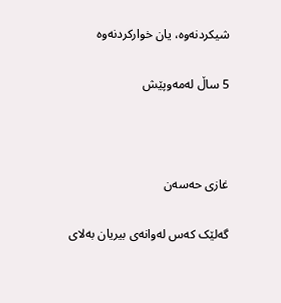شیکردنه‌وه‌، یان خوارکردنه‌وه‌

5 ساڵ لەمەوپێش



غازى حه‌سه‌ن

گه‌لێک که‌س له‌وانه‌ى بیریان به‌لاى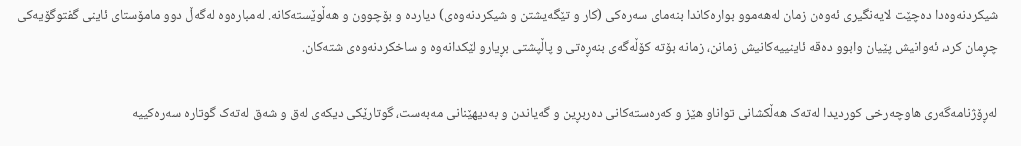شیکردنه‌وه‌دا ده‌چێت لایه‌نگیرى ئه‌وه‌ن زمان له‌هه‌موو بواره‌کاندا بنه‌ماى سه‌ره‌کى (کار و تێگه‌یشتن و شیکردنه‌وه‌ی) دیارده‌ و بۆچوون و هه‌ڵوێسته‌کانه‌. له‌مباره‌وه‌ له‌گه‌ڵ دوو مامۆستاى ئاینى گفتوگۆیه‌کى چڕمان کرد، ئه‌وانیش پێیان وابوو ده‌قه‌ ئاینییه‌کانیش زمانن، زمانه‌ بۆته‌ کۆڵه‌گه‌ى بنه‌ڕه‌تى و پاڵپشتى بڕیارو لێکدانه‌وه‌ و ساخکردنه‌وه‌ى شته‌کان.

له‌ڕۆژنامه‌گه‌رى هاوچه‌رخى کوردیدا له‌ته‌ک هه‌ڵکشانى تواناو هێز و که‌ره‌سته‌کانى ده‌ربڕین و گه‌یاندن و به‌دیهێنانى مه‌به‌ست، گوتارێکى دیکه‌ى له‌ق و شه‌ق له‌ته‌ک گوتاره‌ سه‌ره‌کییه‌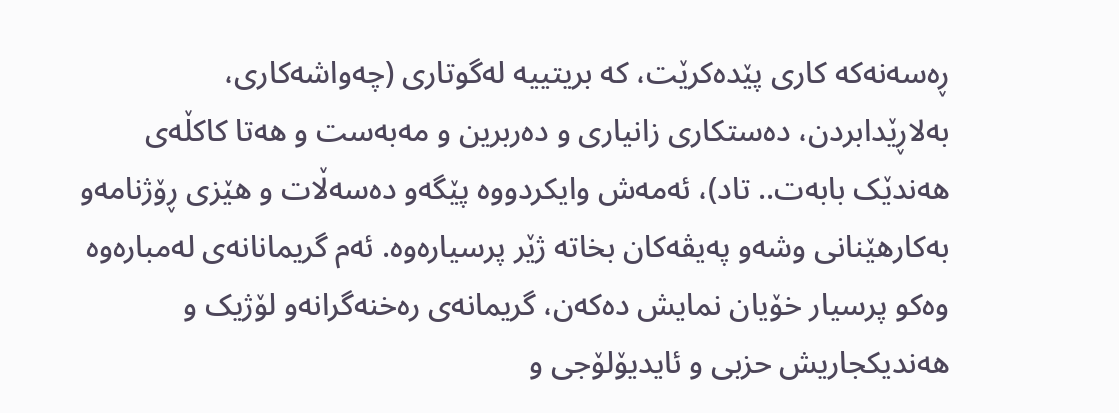ڕه‌سه‌نه‌که‌ کارى پێده‌کرێت، که‌ بریتییه‌ له‌گوتارى (چه‌واشه‌کاری، به‌لاڕێدابردن، ده‌ستکارى زانیارى و ده‌ربرین و مه‌به‌ست و هه‌تا کاکڵه‌ى هه‌ندێک بابه‌ت.. تاد)، ئه‌مه‌ش وایکردووه‌ پێگه‌و ده‌سه‌ڵات و هێزى ڕۆژنامه‌و به‌کارهێنانى وشه‌و په‌یڤه‌کان بخاته‌ ژێر پرسیاره‌وه‌. ئه‌م گریمانانه‌ى له‌مباره‌وه‌ وه‌کو پرسیار خۆیان نمایش ده‌که‌ن، گریمانه‌ى ره‌خنه‌گرانه‌و لۆژیک و هه‌ندیکجاریش حزبى و ئایدیۆلۆجى و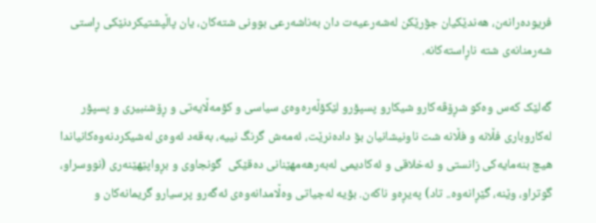فریوده‌رانه‌ن، هه‌ندێکیان جۆرێکن له‌شه‌رعیه‌ت دان به‌ناشه‌رعى بوونى شته‌کان، یان پاڵپشتیکردنێکى ڕاستى شه‌رمنانه‌ى شته‌ ناڕاسته‌کانه‌.

گه‌لێک که‌س وه‌کو شڕۆڤه‌کارو شیکارو پسپۆرو لێکۆڵه‌ره‌وه‌ى سیاسى و کۆمه‌ڵایه‌تى و ڕۆشنبیرى و پسپۆر له‌کاروبارى فڵانه‌ و فڵانه‌ شت ناونیشانیان بۆ داده‌نرێت، ئه‌مه‌ش گرنگ نییه‌، به‌قه‌د ئه‌وه‌ى له‌شیکردنه‌وه‌کانیاندا هیچ بنه‌مایه‌کى زانستى و ئه‌خلاقى و ئه‌کادیمى له‌به‌رهه‌مهێنانى ده‌قێکى  گونجاوى و بڕواپێهێنه‌رى (نووسراو، گوتراو، وێنه‌، گێڕانه‌وه‌.. تاد) په‌یڕه‌و ناکه‌ن. بۆیه‌ له‌جیاتى وه‌ڵامدانه‌وه‌ى ئه‌گه‌رو پرسیارو گریمانه‌کان و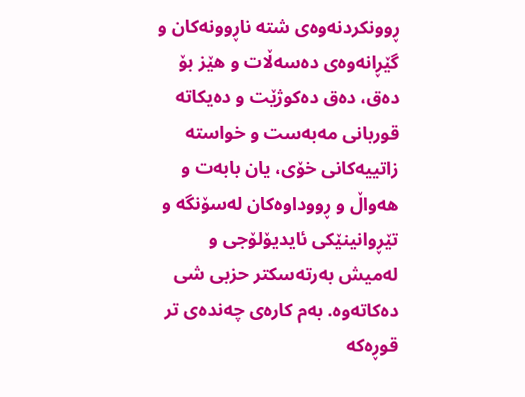ڕوونکردنه‌وه‌ى شته‌ ناڕوونه‌کان و گێڕانه‌وه‌ى ده‌سه‌ڵات و هێز بۆ ده‌ق، ده‌ق ده‌کوژێت و ده‌یکاته‌ قوربانى مه‌به‌ست و خواسته‌ زاتییه‌کانى خۆی، یان بابه‌ت و هه‌واڵ و ڕووداوه‌کان له‌سۆنگه‌ و تێڕوانینێکى ئایدیۆلۆجى و له‌میش به‌رته‌سکتر حزبى شى ده‌کاته‌وه‌. به‌م کاره‌ى چه‌نده‌ى تر قوڕه‌که‌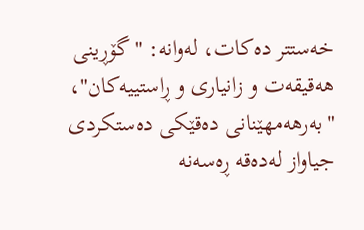خه‌ستتر ده‌کات، له‌وانه‌: "گۆڕینى هه‌قیقه‌ت و زانیارى و ڕاستییه‌کان"، "به‌رهه‌مهێنانى ده‌قێکى ده‌ستکردى جیاواز له‌ده‌قه‌ ڕه‌سه‌نه‌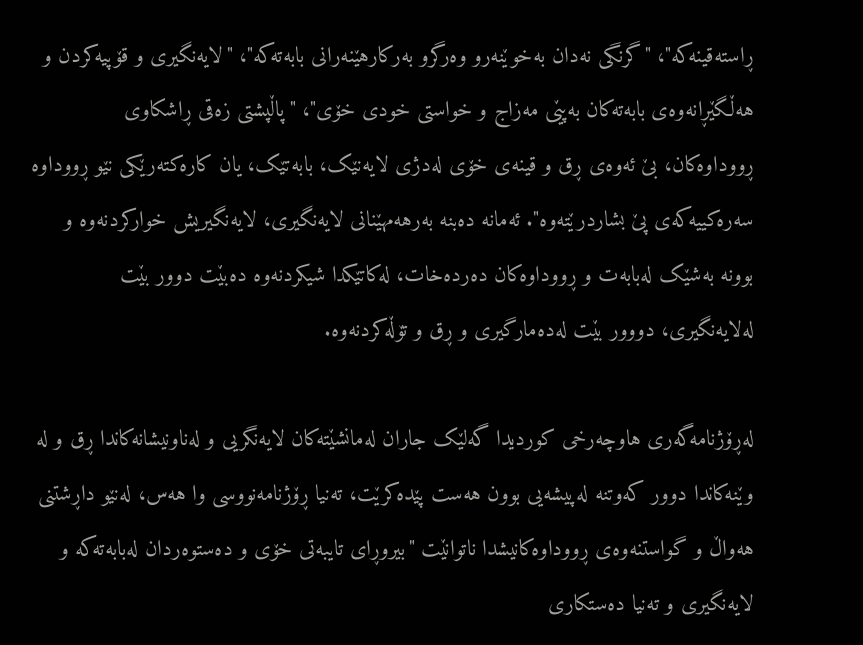ڕاسته‌قینه‌که‌"، "گرنگى نه‌دان به‌خوێنه‌رو وه‌رگرو به‌رکارهێنه‌رانى بابه‌ته‌که‌"، "لایه‌نگیرى و قۆپیه‌کردن و  هه‌ڵگێڕانه‌وه‌ى بابه‌ته‌کان به‌پێى مه‌زاج و خواستى خودى خۆی"، "پاڵپشتى زه‌قى ڕاشکاوى ڕووداوه‌کان، بێ ئه‌وه‌ى ڕق و قینه‌ى خۆى له‌دژى لایه‌نێک، بابه‌تێک، یان کاره‌کته‌رێکى نێو ڕووداوه‌ سه‌ره‌کییه‌که‌ى پێ بشاردرێته‌وه‌". ئه‌مانه‌ ده‌بنه‌ به‌رهه‌مهێنانى لایه‌نگیری، لایه‌نگیریش خوارکردنه‌وه‌ و بوونه‌ به‌شێک له‌بابه‌ت و ڕووداوه‌کان ده‌رده‌خات، له‌کاتێکدا شیکردنه‌وه‌ ده‌بێت دوور بێت له‌لایه‌نگیری، دووور بێت له‌ده‌مارگیرى و ڕق و تۆڵه‌کردنه‌وه‌.

له‌ڕۆژنامه‌گه‌رى هاوچه‌رخى کوردیدا گه‌لێک جاران له‌مانشێته‌کان لایه‌نگریى و له‌ناونیشانه‌کاندا ڕق و له‌ وێنه‌کاندا دوور که‌وتنه‌ له‌پیشه‌یى بوون هه‌ست پێده‌کرێت، ته‌نیا ڕۆژنامه‌نووسى وا هه‌س، له‌نێو داڕشتنى هه‌واڵ و گواستنه‌وه‌ى ڕووداوه‌کانیشدا ناتوانێت "بیروڕاى تایبه‌تى خۆى و ده‌ستوه‌ردان له‌بابه‌ته‌که‌ و لایه‌نگیرى و ته‌نیا ده‌ستکارى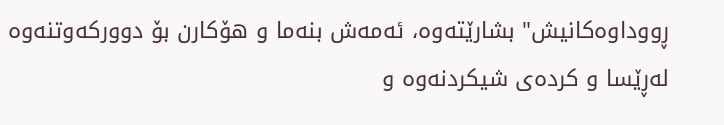ڕووداوه‌کانیش" بشارێته‌وه‌، ئه‌مه‌ش بنه‌ما و هۆکارن بۆ دوورکه‌وتنه‌وه‌ له‌ڕێسا و کرده‌ى شیکردنه‌وه‌ و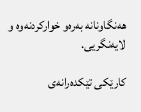هه‌نگاونانه‌ به‌ره‌و خوارکردنه‌وه‌ و لایه‌نگریی.

کارێکى تێکده‌رانه‌ى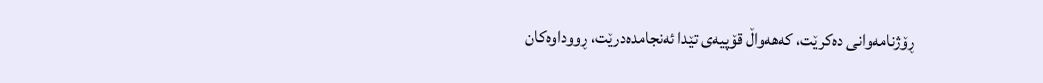ڕۆژنامه‌وانى ده‌کرێت، که‌هه‌واڵ قۆپیه‌ى تێدا ئه‌نجامده‌درێت، ڕووداوه‌کان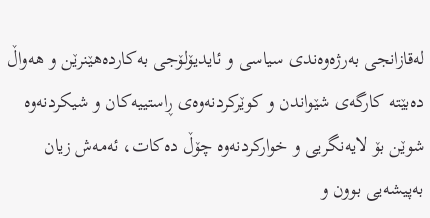له‌قازانجى به‌رژه‌وه‌ندى سیاسى و ئایدیۆلۆجى به‌کارده‌هێنرێن و هه‌واڵ ده‌بێته‌ کارگه‌ى شێواندن و کوێرکردنه‌وه‌ى ڕاستییه‌کان و شیکردنه‌وه‌ شوێن بۆ لایه‌نگریى و خوارکردنه‌وه‌ چۆڵ ده‌کات، ئه‌مه‌ش زیان به‌پیشه‌یى بوون و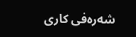شه‌ره‌فى کارى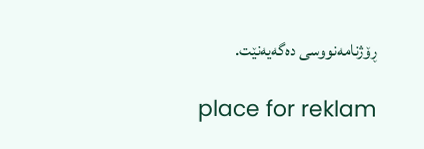ڕۆژنامه‌نووسى ده‌گه‌یه‌نێت.

place for reklam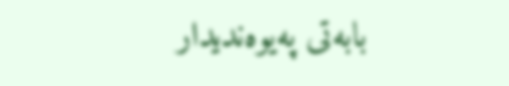بابه‌تی په‌یوه‌ندیدار